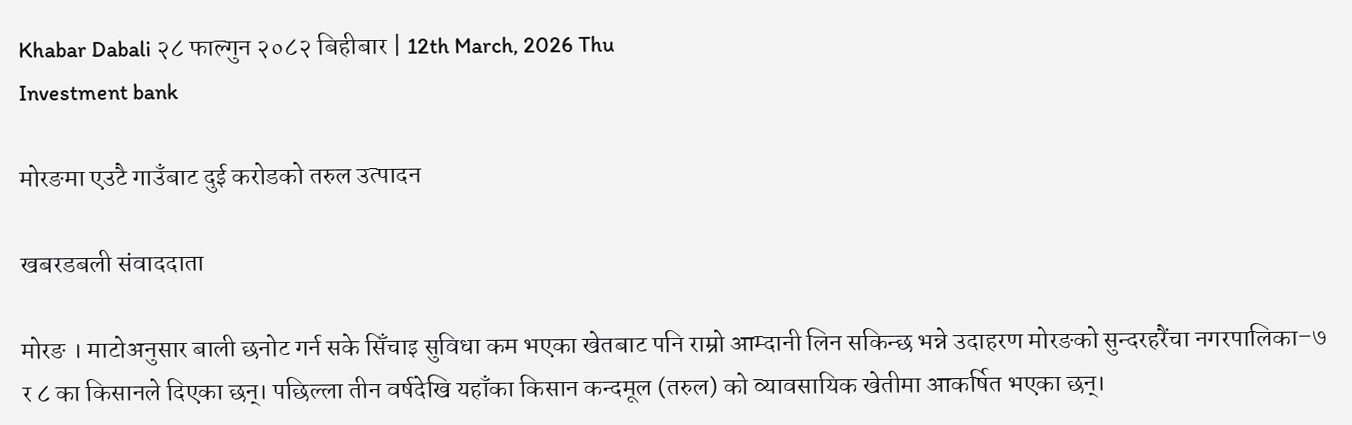Khabar Dabali २८ फाल्गुन २०८२ बिहीबार | 12th March, 2026 Thu
Investment bank

मोरङमा एउटै गाउँबाट दुई करोडको तरुल उत्पादन

खबरडबली संवाददाता

मोरङ । माटोअनुसार बाली छनोट गर्न सके सिँचाइ सुविधा कम भएका खेतबाट पनि राम्रो आम्दानी लिन सकिन्छ भन्ने उदाहरण मोरङको सुन्दरहरैंचा नगरपालिका–७ र ८ का किसानले दिएका छन्। पछिल्ला तीन वर्षदेखि यहाँका किसान कन्दमूल (तरुल) को व्यावसायिक खेतीमा आकर्षित भएका छन्।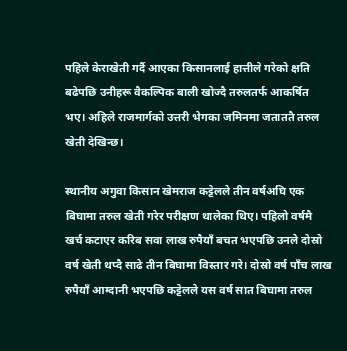पहिले केराखेती गर्दै आएका किसानलाई हात्तीले गरेको क्षति बढेपछि उनीहरू वैकल्पिक बाली खोज्दै तरुलतर्फ आकर्षित भए। अहिले राजमार्गको उत्तरी भेगका जमिनमा जताततै तरुल खेती देखिन्छ।

स्थानीय अगुवा किसान खेमराज कट्टेलले तीन वर्षअघि एक बिघामा तरुल खेती गरेर परीक्षण थालेका थिए। पहिलो वर्षमै खर्च कटाएर करिब सवा लाख रुपैयाँ बचत भएपछि उनले दोस्रो वर्ष खेती थप्दै साढे तीन बिघामा विस्तार गरे। दोस्रो वर्ष पाँच लाख रुपैयाँ आम्दानी भएपछि कट्टेलले यस वर्ष सात बिघामा तरुल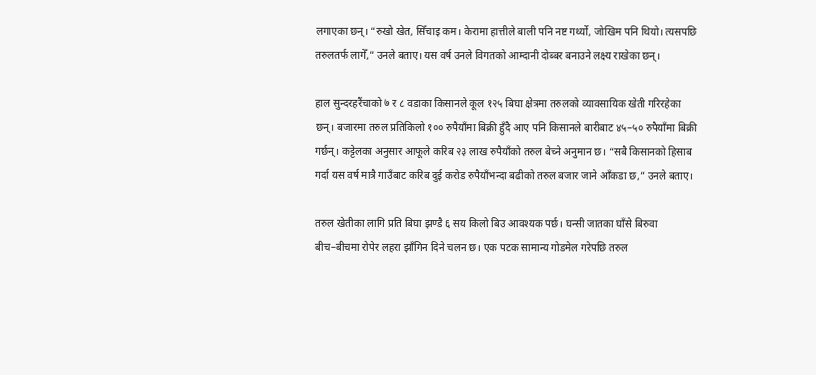लगाएका छन्। “रुखो खेत, सिँचाइ कम। केरामा हात्तीले बाली पनि नष्ट गर्थ्यो, जोखिम पनि थियो। त्यसपछि तरुलतर्फ लागेँ,” उनले बताए। यस वर्ष उनले विगतको आम्दानी दोब्बर बनाउने लक्ष्य राखेका छन्।

हाल सुन्दरहरैंचाको ७ र ८ वडाका किसानले कूल १२५ बिघा क्षेत्रमा तरुलको व्यावसायिक खेती गरिरहेका छन्। बजारमा तरुल प्रतिकिलो १०० रुपैयाँमा बिक्री हुँदै आए पनि किसानले बारीबाट ४५–५० रुपैयाँमा बिक्री गर्छन्। कट्टेलका अनुसार आफूले करिब २३ लाख रुपैयाँको तरुल बेच्ने अनुमान छ। “सबै किसानको हिसाब गर्दा यस वर्ष मात्रै गाउँबाट करिब दुई करोड रुपैयाँभन्दा बढीको तरुल बजार जाने आँकडा छ,” उनले बताए।

तरुल खेतीका लागि प्रति बिघा झण्डै ६ सय किलो बिउ आवश्यक पर्छ। घन्सी जातका घाँसे बिरुवा बीच–बीचमा रोपेर लहरा झाँगिन दिने चलन छ। एक पटक सामान्य गोडमेल गरेपछि तरुल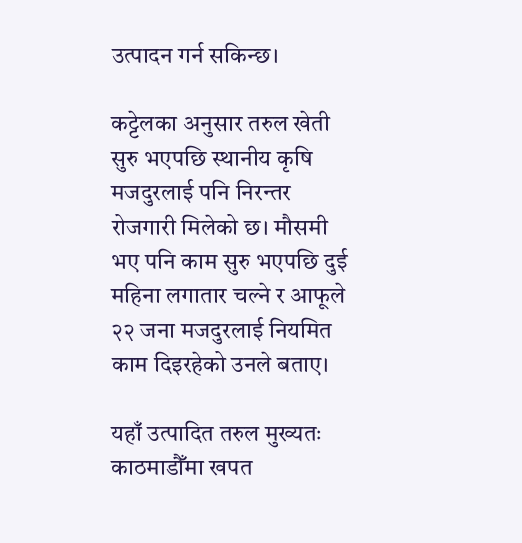उत्पादन गर्न सकिन्छ।

कट्टेलका अनुसार तरुल खेती सुरु भएपछि स्थानीय कृषि मजदुरलाई पनि निरन्तर रोजगारी मिलेको छ। मौसमी भए पनि काम सुरु भएपछि दुई महिना लगातार चल्ने र आफूले २२ जना मजदुरलाई नियमित काम दिइरहेको उनले बताए।

यहाँ उत्पादित तरुल मुख्यतः काठमाडौँमा खपत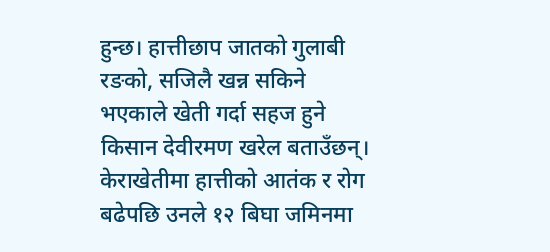हुन्छ। हात्तीछाप जातको गुलाबी रङको, सजिलै खन्न सकिने भएकाले खेती गर्दा सहज हुने किसान देवीरमण खरेल बताउँछन्। केराखेतीमा हात्तीको आतंक र रोग बढेपछि उनले १२ बिघा जमिनमा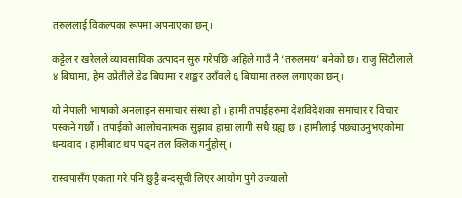तरुललाई विकल्पका रूपमा अपनाएका छन्।

कट्टेल र खरेलले व्यावसायिक उत्पादन सुरु गरेपछि अहिले गाउँ नै ‘तरुलमय’ बनेको छ। राजु सिटौलाले ४ बिघामा, हेम उप्रेतीले डेढ बिघामा र शङ्कर उराँवले ६ बिघामा तरुल लगाएका छन्।

यो नेपाली भाषाको अनलाइन समाचार संस्था हो । हामी तपाईहरुमा देशविदेशका समाचार र विचार पस्कने गर्छौ । तपाईको आलोचनात्मक सुझाव हाम्रा लागी सधै ग्रह्य छ । हामीलाई पछ्याउनुभएकोमा धन्यवाद । हामीबाट थप पढ्न तल क्लिक गर्नुहोस् ।

रास्वपासँग एकता गरे पनि छुट्टै बन्दसूची लिएर आयोग पुगे उज्यालो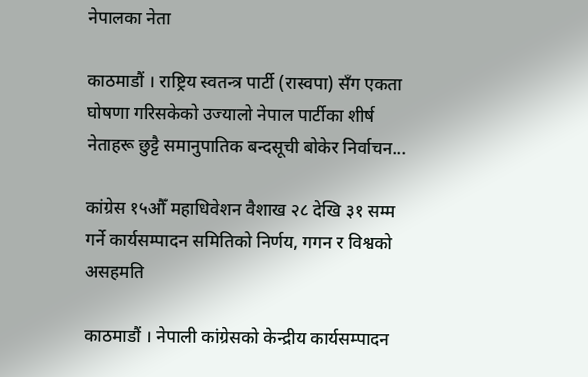नेपालका नेता

काठमाडौं । राष्ट्रिय स्वतन्त्र पार्टी (रास्वपा) सँग एकता घोषणा गरिसकेको उज्यालो नेपाल पार्टीका शीर्ष नेताहरू छुट्टै समानुपातिक बन्दसूची बोकेर निर्वाचन...

कांग्रेस १५औँ महाधिवेशन वैशाख २८ देखि ३१ सम्म गर्ने कार्यसम्पादन समितिको निर्णय, गगन र विश्वको असहमति

काठमाडौं । नेपाली कांग्रेसको केन्द्रीय कार्यसम्पादन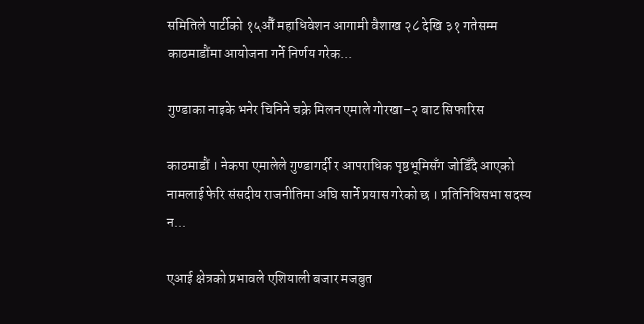समितिले पार्टीको १५औँ महाधिवेशन आगामी वैशाख २८ देखि ३१ गतेसम्म काठमाडौंमा आयोजना गर्ने निर्णय गरेक...

गुण्डाका नाइके भनेर चिनिने चक्रे मिलन एमाले गोरखा–२ बाट सिफारिस

काठमाडौं । नेकपा एमालेले गुण्डागर्दी र आपराधिक पृष्ठभूमिसँग जोडिँदै आएको नामलाई फेरि संसदीय राजनीतिमा अघि सार्ने प्रयास गरेको छ । प्रतिनिधिसभा सदस्य न...

एआई क्षेत्रको प्रभावले एशियाली बजार मजबुत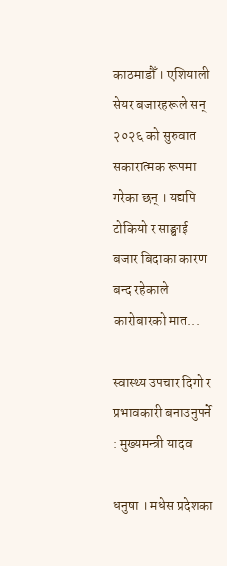काठमाडौँ । एशियाली सेयर बजारहरूले सन् २०२६ को सुरुवात सकारात्मक रूपमा गरेका छन् । यद्यपि टोकियो र साङ्घाई बजार बिदाका कारण बन्द रहेकाले कारोबारको मात...

स्वास्थ्य उपचार दिगो र प्रभावकारी बनाउनुपर्ने : मुख्यमन्त्री यादव

धनुषा । मधेस प्रदेशका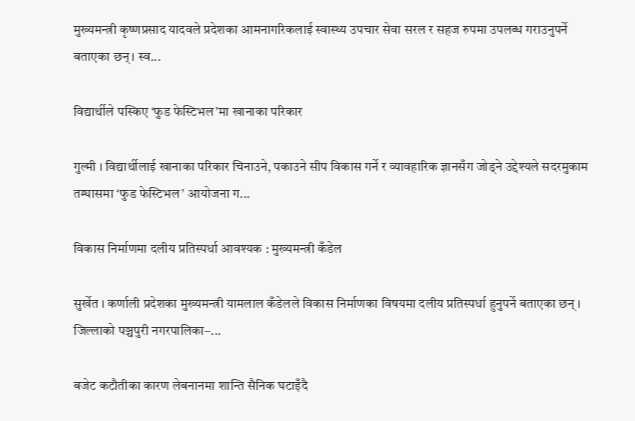मुख्यमन्त्री कृष्णप्रसाद यादवले प्रदेशका आमनागरिकलाई स्वास्थ्य उपचार सेवा सरल र सहज रुपमा उपलब्ध गराउनुपर्ने बताएका छन् । स्व...

विद्यार्थीले पस्किए ‘फुड फेस्टिभल’मा खानाका परिकार

गुल्मी । विद्यार्थीलाई खानाका परिकार चिनाउने, पकाउने सीप विकास गर्ने र व्यावहारिक ज्ञानसँग जोड्ने उद्देश्यले सदरमुकाम तम्घासमा ‘फुड फेस्टिभल’ आयोजना ग...

विकास निर्माणमा दलीय प्रतिस्पर्धा आवश्यक : मुख्यमन्त्री कँडेल

सुर्खेत । कर्णाली प्रदेशका मुख्यमन्त्री यामलाल कँडेलले विकास निर्माणका विषयमा दलीय प्रतिस्पर्धा हुनुपर्ने बताएका छन् । जिल्लाको पञ्चपुरी नगरपालिका–...

बजेट कटौतीका कारण लेबनानमा शान्ति सैनिक घटाइँदै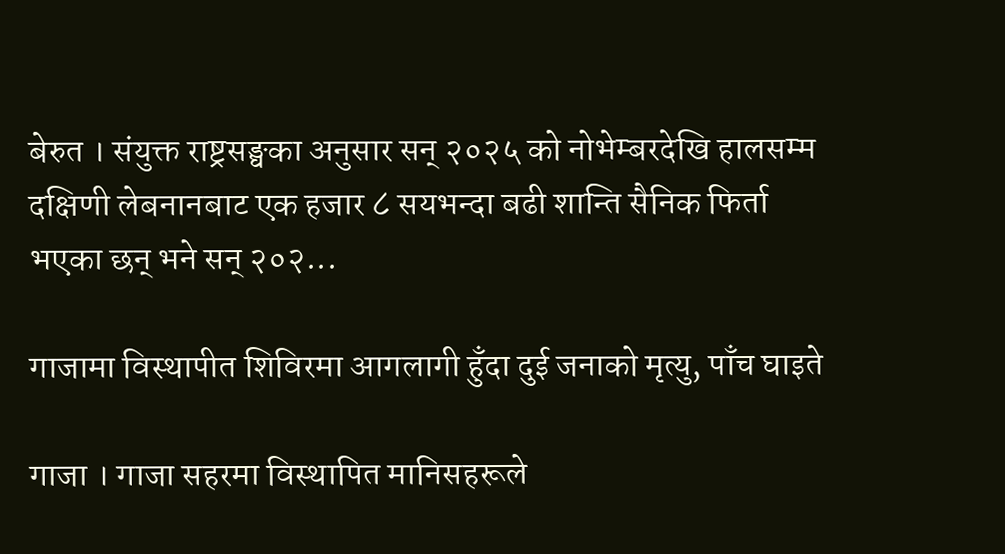बेरुत । संयुक्त राष्ट्रसङ्घका अनुसार सन् २०२५ को नोभेम्बरदेखि हालसम्म दक्षिणी लेबनानबाट एक हजार ८ सयभन्दा बढी शान्ति सैनिक फिर्ता भएका छन् भने सन् २०२...

गाजामा विस्थापीत शिविरमा आगलागी हुँदा दुई जनाको मृत्यु, पाँच घाइते

गाजा । गाजा सहरमा विस्थापित मानिसहरूले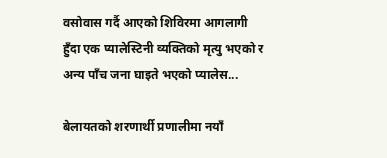वसोवास गर्दै आएको शिविरमा आगलागी हुँदा एक प्यालेस्टिनी व्यक्तिको मृत्यु भएको र अन्य पाँच जना घाइते भएको प्यालेस...

बेलायतको शरणार्थी प्रणालीमा नयाँ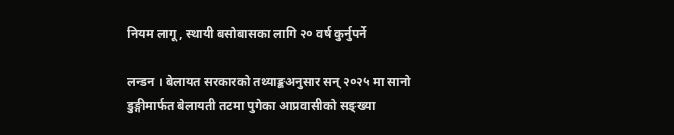नियम लागू, स्थायी बसोबासका लागि २० वर्ष कुर्नुपर्ने

लन्डन । बेलायत सरकारको तथ्याङ्कअनुसार सन् २०२५ मा सानो डुङ्गीमार्फत बेलायती तटमा पुगेका आप्रवासीको सङ्ख्या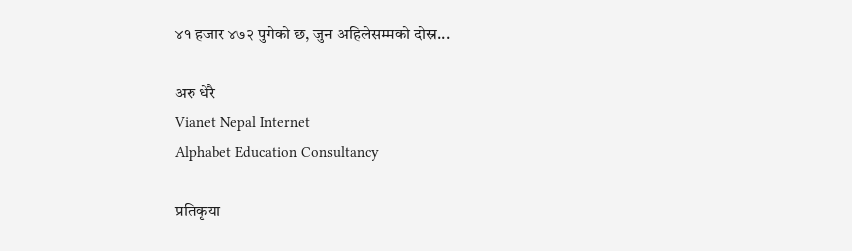४१ हजार ४७२ पुगेको छ, जुन अहिलेसम्मको दोस्र...

अरु धेरै
Vianet Nepal Internet
Alphabet Education Consultancy

प्रतिकृया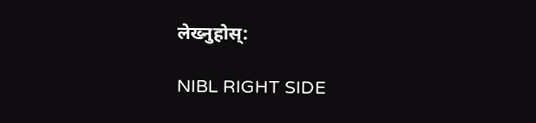लेख्नुहोस्:

NIBL RIGHT SIDE